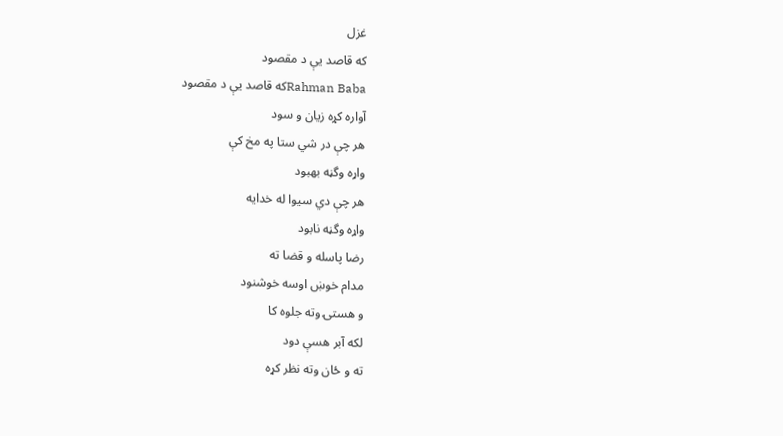غزل
که قاصد يې د مقصود
Rahman Babaکه قاصد يې د مقصود
آواره کړه زيان و سود
هر چې در شي ستا په مخ کې
واړه وگڼه بهبود
هر چې دي سيوا له خدايه
واړه وگڼه نابود
رضا پاسله و قضا ته
مدام خوښ اوسه خوشنود
و هستۍ وته جلوه کا
لکه آبر هسې دود
ته و ځان وته نظر کړه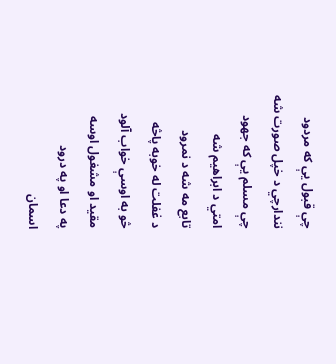چې قبول يې که مردود
نندارچي د خپل صورت شه
چې مسلم يې که جهود
امتي د ابراهيم شه
تابع مه شه د نمرود
د غفلت له خوبه پاڅه
څو به اوسې خواب آلود
مقيد او مشغول اوسه
په دعا او په درود
اسمان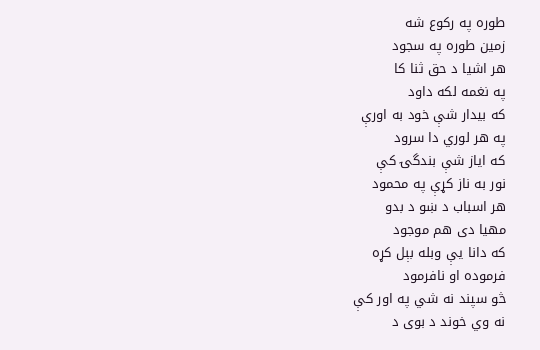طوره په رکوع شه
زمين طوره په سجود
هر اشيا د حق ثنا کا
په نغمه لکه داود
که بيدار شې خود به اورې
په هر لوري دا سرود
که اياز شې بندگۍ کې
نور به ناز کړې په محمود
هر اسباب د ښو د بدو
مهيا دی هم موجود
که دانا يې وبله بېل کړه
فرموده او نافرمود
څو سپند نه شي په اور کې
نه وي خوند د بوی د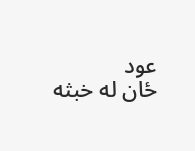عود
ځان له خبثه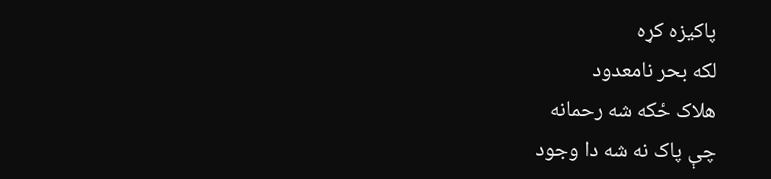پاکيزه کړه
لکه بحر نامعدود
هلاک ځکه شه رحمانه
چې پاک نه شه دا وجود